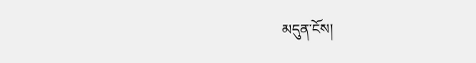མདུན་ངོས།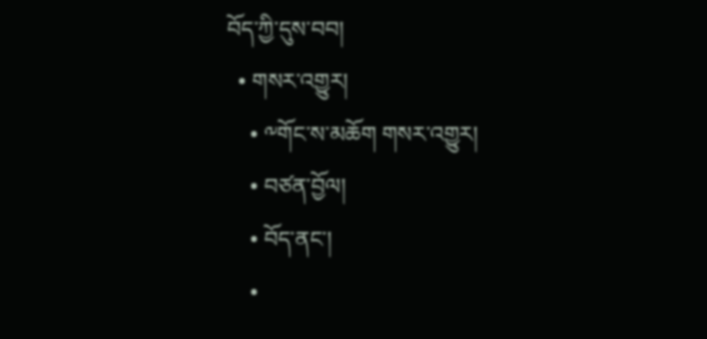བོད་ཀྱི་དུས་བབ།
  • གསར་འགྱུར།
    • ༸གོང་ས་མཆོག གསར་འགྱུར།
    • བཙན་བྱོལ།
    • བོད་ནང་།
    •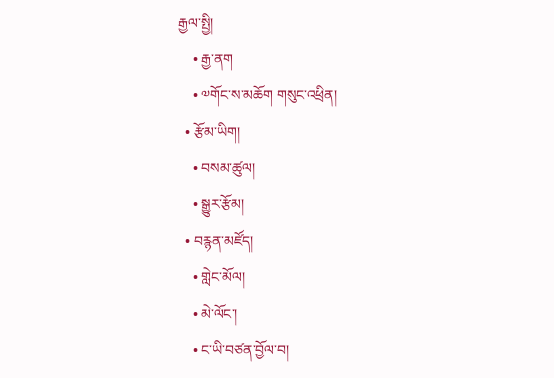རྒྱལ་སྤྱི།
    • རྒྱ་ནག
    • ༧གོང་ས་མཆོག གསུང་འཕྲིན།
  • རྩོམ་ཡིག།
    • བསམ་ཚུལ།
    • སྒྱུར་རྩོམ།
  • བརྙན་མཛོད།
    • གླེང་མོལ།
    • མེ་ལོང་།
    • ང་ཡི་བཙན་བྱོལ་བ།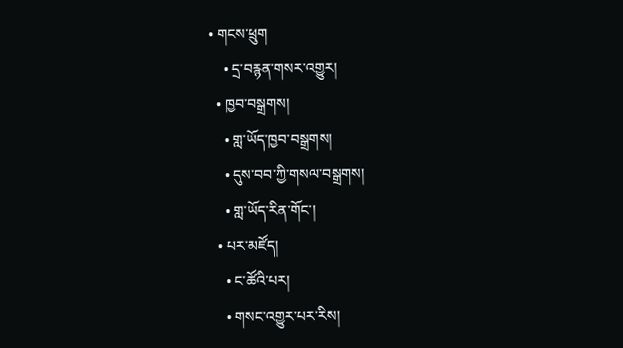• གངས་ཕྲུག
    • དྲ་བརྙན་གསར་འགྱུར།
  • ཁྱབ་བསྒྲགས།
    • གླ་ཡོད་ཁྱབ་བསྒྲགས།
    • དུས་བབ་ཀྱི་གསལ་བསྒྲགས།
    • གླ་ཡོད་རིན་གོང་།
  • པར་མཛོད།
    • ང་ཚོའི་པར།
    • གསང་འགྱུར་པར་རིས།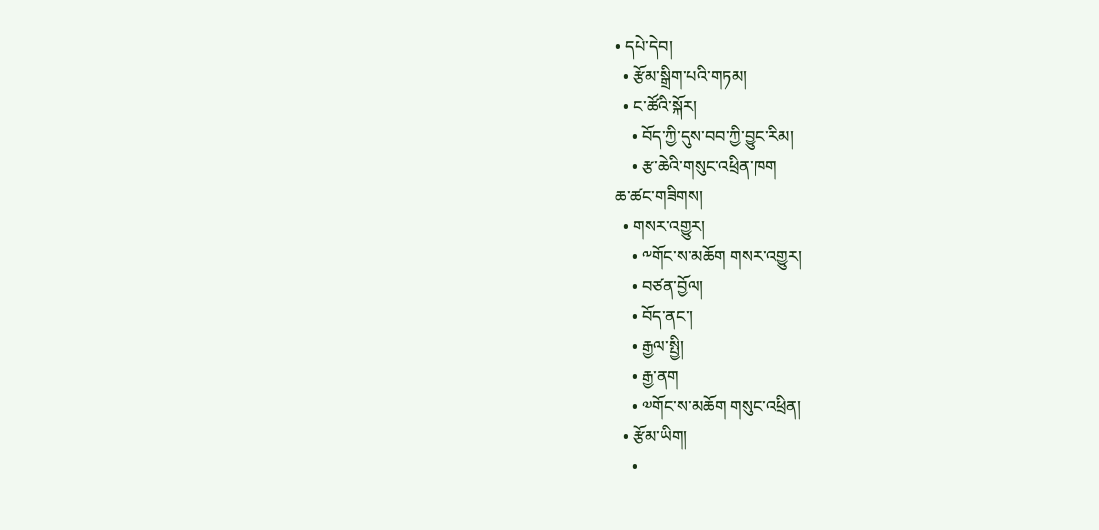• དཔེ་དེབ།
  • རྩོམ་སྒྲིག་པའི་གཏམ།
  • ང་ཚོའི་སྐོར།
    • བོད་ཀྱི་དུས་བབ་ཀྱི་བྱུང་རིམ།
    • རྩ་ཆེའི་གསུང་འཕྲིན་ཁག
ཆ་ཚང་གཟིགས།
  • གསར་འགྱུར།
    • ༸གོང་ས་མཆོག གསར་འགྱུར།
    • བཙན་བྱོལ།
    • བོད་ནང་།
    • རྒྱལ་སྤྱི།
    • རྒྱ་ནག
    • ༧གོང་ས་མཆོག གསུང་འཕྲིན།
  • རྩོམ་ཡིག།
    •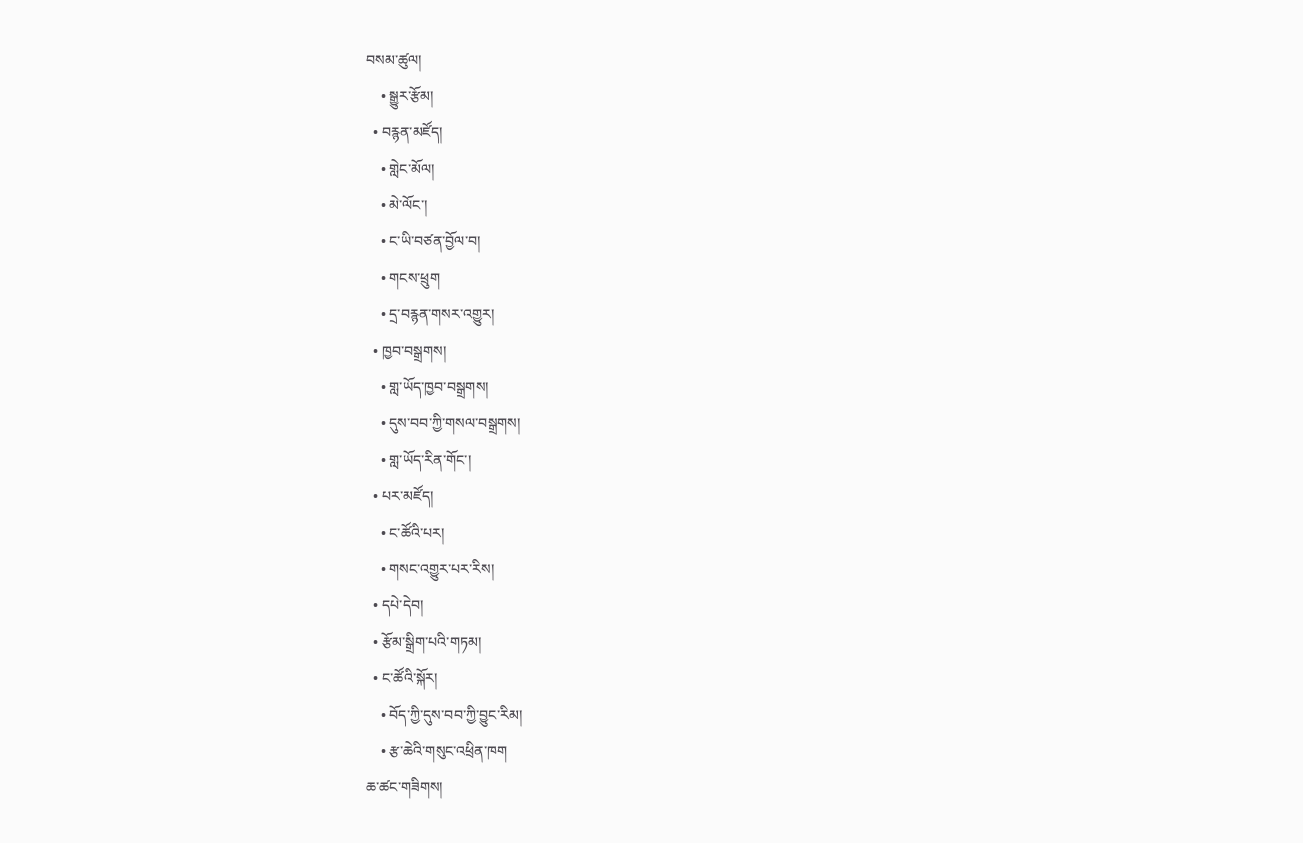བསམ་ཚུལ།
    • སྒྱུར་རྩོམ།
  • བརྙན་མཛོད།
    • གླེང་མོལ།
    • མེ་ལོང་།
    • ང་ཡི་བཙན་བྱོལ་བ།
    • གངས་ཕྲུག
    • དྲ་བརྙན་གསར་འགྱུར།
  • ཁྱབ་བསྒྲགས།
    • གླ་ཡོད་ཁྱབ་བསྒྲགས།
    • དུས་བབ་ཀྱི་གསལ་བསྒྲགས།
    • གླ་ཡོད་རིན་གོང་།
  • པར་མཛོད།
    • ང་ཚོའི་པར།
    • གསང་འགྱུར་པར་རིས།
  • དཔེ་དེབ།
  • རྩོམ་སྒྲིག་པའི་གཏམ།
  • ང་ཚོའི་སྐོར།
    • བོད་ཀྱི་དུས་བབ་ཀྱི་བྱུང་རིམ།
    • རྩ་ཆེའི་གསུང་འཕྲིན་ཁག
ཆ་ཚང་གཟིགས།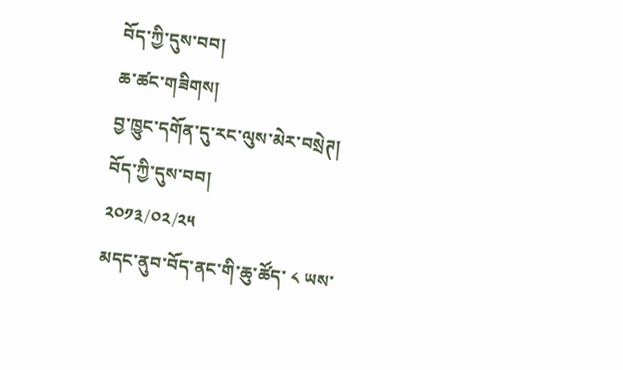བོད་ཀྱི་དུས་བབ།
ཆ་ཚང་གཟིགས།
བྱ་ཁྱུང་དགོན་དུ་རང་ལུས་མེར་བསྲེཊ།
བོད་ཀྱི་དུས་བབ།
༢༠༡༣/༠༢/༢༥
མདང་ནུབ་བོད་ནང་གི་ཆུ་ཚོད་ ༨ ཡས་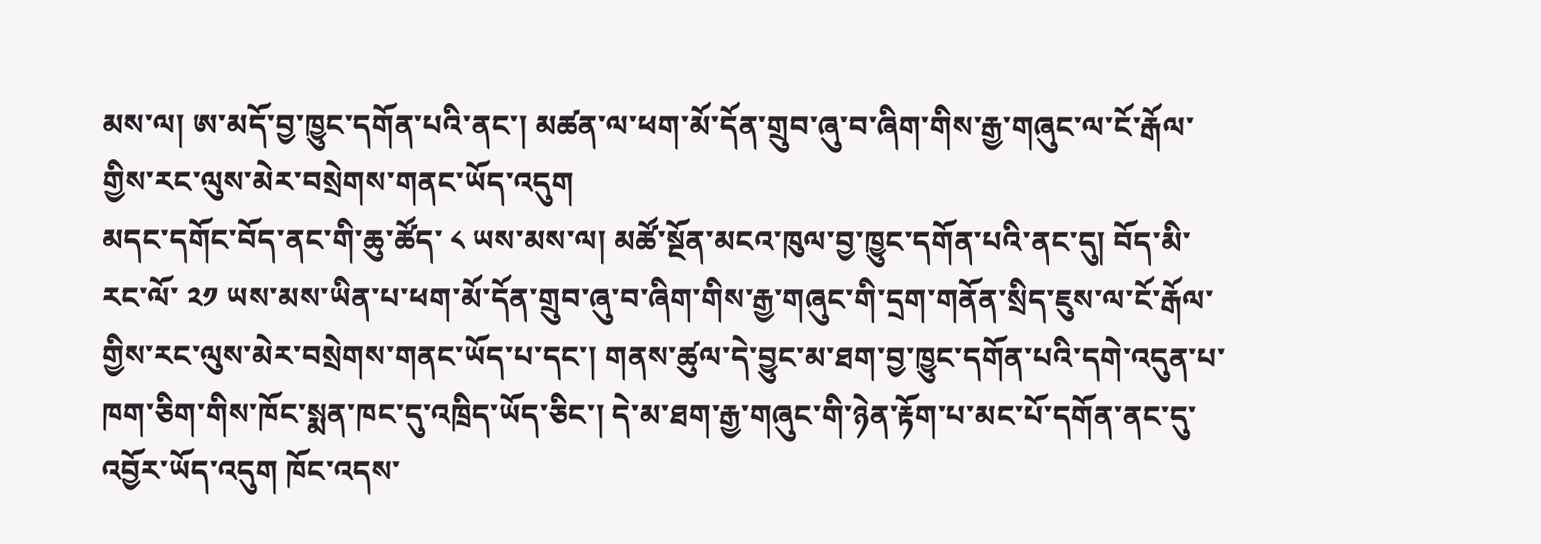མས་ལ། ཨ་མདོ་བྱ་ཁྱུང་དགོན་པའི་ནང་། མཚན་ལ་ཕག་མོ་དོན་གྲུབ་ཞུ་བ་ཞིག་གིས་རྒྱ་གཞུང་ལ་ངོ་རྒོལ་གྱིས་རང་ལུས་མེར་བསྲེགས་གནང་ཡོད་འདུག
མདང་དགོང་བོད་ནང་གི་ཆུ་ཚོད་ ༨ ཡས་མས་ལ། མཚོ་སྔོན་མངའ་ཁུལ་བྱ་ཁྱུང་དགོན་པའི་ནང་དུ། བོད་མི་རང་ལོ་ ༢༡ ཡས་མས་ཡིན་པ་ཕག་མོ་དོན་གྲུབ་ཞུ་བ་ཞིག་གིས་རྒྱ་གཞུང་གི་དྲག་གནོན་སྲིད་ཇུས་ལ་ངོ་རྒོལ་གྱིས་རང་ལུས་མེར་བསྲེགས་གནང་ཡོད་པ་དང་། གནས་ཚུལ་དེ་བྱུང་མ་ཐག་བྱ་ཁྱུང་དགོན་པའི་དགེ་འདུན་པ་ཁག་ཅིག་གིས་ཁོང་སྨན་ཁང་དུ་འཁྲིད་ཡོད་ཅིང་། དེ་མ་ཐག་རྒྱ་གཞུང་གི་ཉེན་རྟོག་པ་མང་པོ་དགོན་ནང་དུ་འབྱོར་ཡོད་འདུག ཁོང་འདས་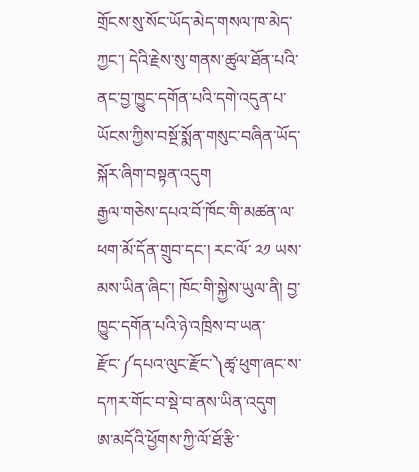གྲོངས་སུ་སོང་ཡོད་མེད་གསལ་ཁ་མེད་ཀྱང་། དེའི་རྗེས་སུ་གནས་ཚུལ་ཐོན་པའི་ནང་བྱ་ཁྱུང་དགོན་པའི་དགེ་འདུན་པ་ཡོངས་ཀྱིས་བསྔོ་སྨོན་གསུང་བཞིན་ཡོད་སྐོར་ཞིག་བསྟན་འདུག
རྒྱལ་གཅེས་དཔའ་བོ་ཁོང་གི་མཚན་ལ་ཕག་མོ་དོན་གྲུབ་དང་། རང་ལོ་ ༢༡ ཡས་མས་ཡིན་ཞིང་། ཁོང་གི་སྐྱེས་ཡུལ་ནི། བྱ་ཁྱུང་དགོན་པའི་ཉེ་འཁྲིས་བ་ཡན་རྫོང་༼དཔའ་ལུང་རྫོང་༽ཚྭ་ཕུག་ཞང་ས་དཀར་གོང་བ་སྡེ་བ་ནས་ཡིན་འདུག
ཨ་མདོའི་ཕྱོགས་ཀྱི་ལོ་ཐོ་རྩི་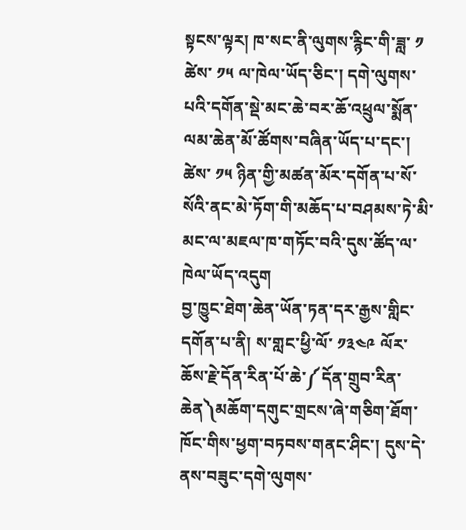སྟངས་ལྟར། ཁ་སང་ནི་ལུགས་རྙིང་གི་ཟླ་ ༡ ཚེས་ ༡༥ ལ་ཁེལ་ཡོད་ཅིང་། དགེ་ལུགས་པའི་དགོན་སྡེ་མང་ཆེ་བར་ཆོ་འཕྲུལ་སྨོན་ལམ་ཆེན་མོ་ཚོགས་བཞིན་ཡོད་པ་དང་། ཚེས་ ༡༥ ཉིན་གྱི་མཚན་མོར་དགོན་པ་སོ་སོའི་ནང་མེ་ཏོག་གི་མཆོད་པ་བཤམས་ཏེ་མི་མང་ལ་མཇལ་ཁ་གཏོང་བའི་དུས་ཚོད་ལ་ཁེལ་ཡོད་འདུག
བྱ་ཁྱུང་ཐེག་ཆེན་ཡོན་ཏན་དར་རྒྱས་གླིང་དགོན་པ་ནི། ས་གླང་ཕྱི་ལོ་ ༡༣༤༩ ལོར་ཆོས་རྗེ་དོན་རིན་པོ་ཆེ་༼དོན་གྲུབ་རིན་ཆེན༽མཆོག་དགུང་གྲངས་ཞེ་གཅིག་ཐོག་ཁོང་གིས་ཕྱག་བཏབས་གནང་ཤིང་། དུས་དེ་ནས་བཟུང་དགེ་ལུགས་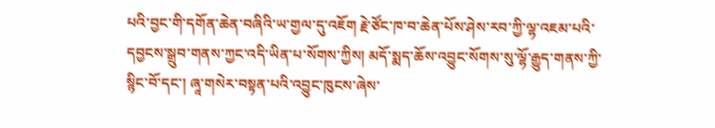པའི་བྱང་གི་དགོན་ཆེན་བཞིའི་ཡ་གྱལ་དུ་འཇོག རྗེ་ཙོང་ཁ་བ་ཆེན་པོས་ཤེས་རབ་ཀྱི་ལྷ་འཇམ་པའི་དབྱངས་སྒྲུབ་གནས་ཀྱང་འདི་ཡིན་པ་སོགས་ཀྱིས། མདོ་སྨད་ཆོས་འབྱུང་སོགས་སུ་ལྷོ་རྒྱུད་གནས་ཀྱི་སྙིང་བོ་དང་། ཞཱ་གསེར་བསྟན་པའི་འབྱུང་ཁུངས་ཞེས་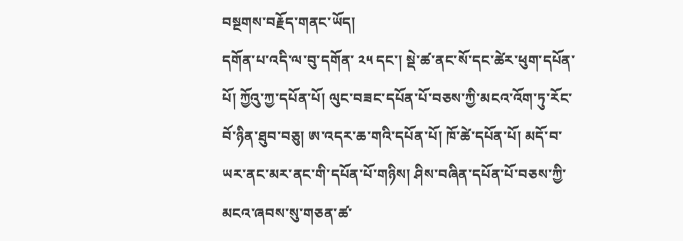བསྔགས་བརྗོད་གནང་ཡོད།
དགོན་པ་འདི་ལ་བུ་དགོན་ ༢༥ དང་། སྡེ་ཚ་ནང་སོ་དང་ཚེར་ཕུག་དཔོན་པོ། ཀྱོའུ་ཀྱ་དཔོན་པོ། ལུང་བཟང་དཔོན་པོ་བཅས་ཀྱི་མངའ་འོག་ཏུ་རོང་བོ་ཉིན་ཐུབ་བཅུ། ཨ་འདར་ཆ་གའི་དཔོན་པོ། ཁོ་ཚེ་དཔོན་པོ། མདོ་བ་ཡར་ནང་མར་ནང་གི་དཔོན་པོ་གཉིས། ཤིས་བཞིན་དཔོན་པོ་བཅས་ཀྱི་མངའ་ཞབས་སུ་གཅན་ཚ་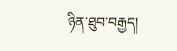ཉིན་ཐུབ་བརྒྱད།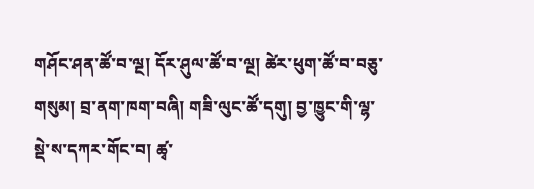གཤོང་ཤན་ཚོ་བ་ལྔ། དོར་ཤུལ་ཚོ་བ་ལྔ། ཚེར་ཕུག་ཚོ་བ་བཅུ་གསུམ། བྲ་ནག་ཁག་བཞི། གཟི་ལུང་ཚོ་དགུ། བྱ་ཁྱུང་གི་ལྷ་སྡེ་ས་དཀར་གོང་བ། ཚྭ་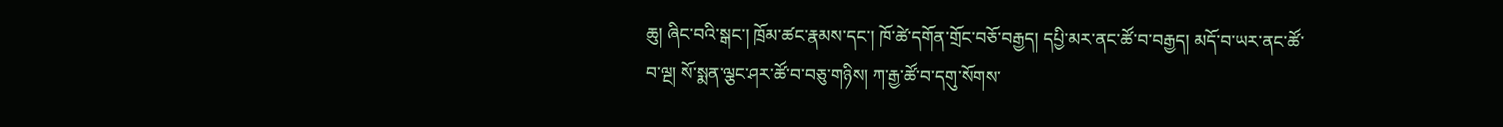ཆུ། ཞིང་བའི་སྒང་། ཁྲོམ་ཚང་རྣམས་དང་། ཁོ་ཚེ་དགོན་གྲོང་བཅོ་བརྒྱད། དཔྱི་མར་ནང་ཚོ་བ་བརྒྱད། མདོ་བ་ཡར་ནང་ཚོ་བ་ལྔ། སོ་སྨན་ལྕང་ཤར་ཚོ་བ་བཅུ་གཉིས། ཀ་རྒྱ་ཚོ་བ་དགུ་སོགས་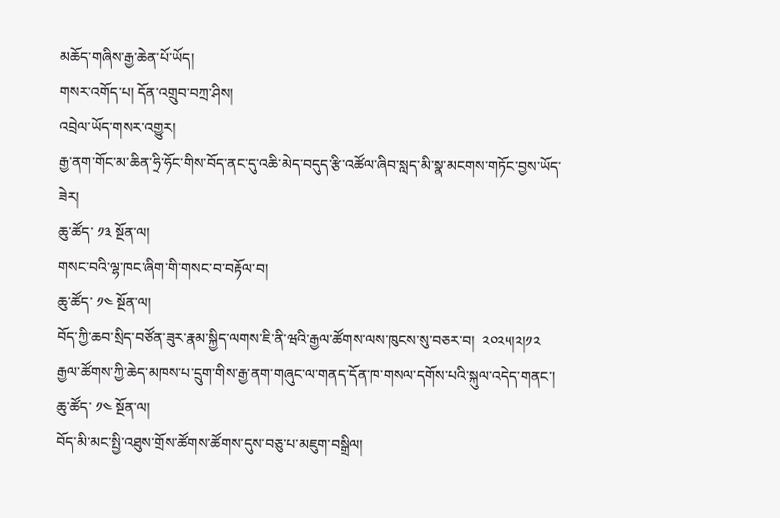མཆོད་གཞིས་རྒྱ་ཆེན་པོ་ཡོད།
གསར་འགོད་པ། དོན་འགྲུབ་བཀྲ་ཤིས།
འབྲེལ་ཡོད་གསར་འགྱུར།
རྒྱ་ནག་གོང་མ་ཆིན་ཧྲི་ཧོང་གིས་བོད་ནང་དུ་འཆི་མེད་བདུད་རྩི་འཚོལ་ཞིབ་སླད་མི་སྣ་མངགས་གཏོང་བྱས་ཡོད་ཟེར།
ཆུ་ཚོད་ ༡༣ སྔོན་ལ།
གསང་བའི་ལྷ་ཁང་ཞིག་གི་གསང་བ་བརྟོལ་བ།
ཆུ་ཚོད་ ༡༤ སྔོན་ལ།
བོད་ཀྱི་ཆབ་སྲིད་བཙོན་ཟུར་རྣམ་སྐྱིད་ལགས་ཇི་ནི་ཝའི་རྒྱལ་ཚོགས་ལས་ཁུངས་སུ་བཅར་བ།  ༢༠༢༥།༢།༡༢
རྒྱལ་ཚོགས་ཀྱི་ཆེད་མཁས་པ་དྲུག་གིས་རྒྱ་ནག་གཞུང་ལ་གནད་དོན་ཁ་གསལ་དགོས་པའི་སྐུལ་འདེད་གནང་།
ཆུ་ཚོད་ ༡༤ སྔོན་ལ།
བོད་མི་མང་སྤྱི་འཐུས་གྲོས་ཚོགས་ཚོགས་དུས་བཅུ་པ་མཇུག་བསྒྲིལ།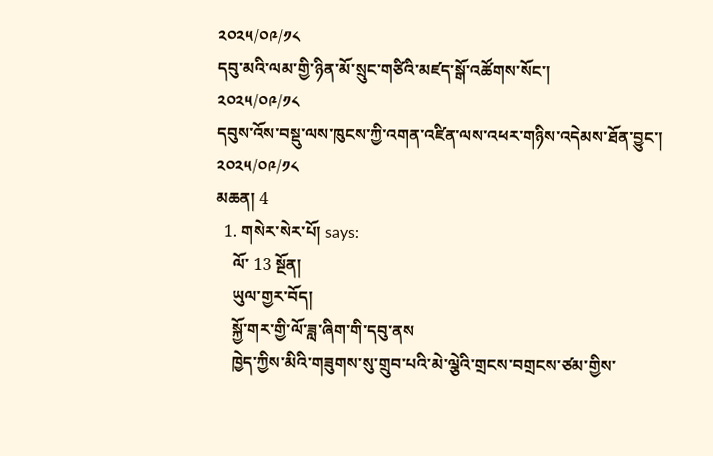༢༠༢༥/༠༩/༡༨
དབུ་མའི་ལམ་གྱི་ཉིན་མོ་སྲུང་གཙིའི་མཛད་སྒོ་འཚོགས་སོང་།
༢༠༢༥/༠༩/༡༨
དབུས་འོས་བསྡུ་ལས་ཁུངས་ཀྱི་འགན་འཛིན་ལས་འཕར་གཉིས་འདེམས་ཐོན་བྱུང་།
༢༠༢༥/༠༩/༡༨
མཆན། 4
  1. གསེར་སེར་པོ། says:
    ལོ་ 13 སྔོན།
    ཡུལ་གྱར་བོད།
    སྐྱོ་གར་གྱི་ལོ་ཟླ་ཞིག་གི་དབུ་ནས
    ཁྱེད་ཀྱིས་མིའི་གཟུགས་སུ་གྲུབ་པའི་མེ་ལྕེའི་གྲངས་བགྲངས་ཙམ་གྱིས་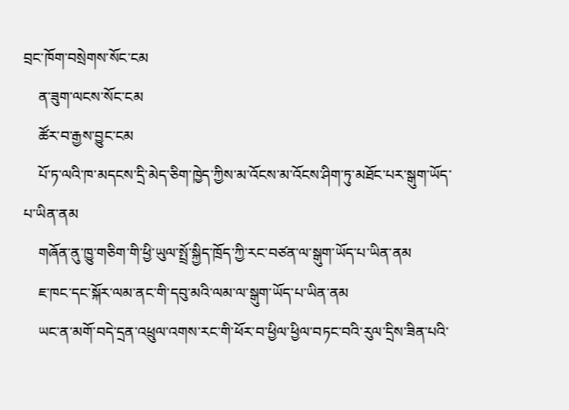བྲང་ཁོག་བསྲེགས་སོང་ངམ
    ན་ཟུག་ལངས་སོང་ངམ
    ཚོར་བ་རྒྱས་བྱུང་ངམ
    པོ་ཏ་ལའི་ཁ་མདངས་དྲི་མེད་ཅིག་ཁྱེད་ཀྱིས་མ་འོངས་མ་འོངས་ཤིག་ཏུ་མཐོང་པར་སྒུག་ཡོད་པ་ཡིན་ནམ
    གཞོན་ནུ་ཁྱུ་གཅིག་གི་ཕྱི་ཡུལ་སྤྲོ་སྐྱིད་ཁྲོད་ཀྱི་རང་བཙན་ལ་སྒུག་ཡོད་པ་ཡིན་ནམ
    ཇ་ཁང་དང་སྐོར་ལམ་ནང་གི་དབུ་མའི་ལམ་ལ་སྒུག་ཡོད་པ་ཡིན་ནམ
    ཡང་ན་མགོ་བདེ་དྲན་འཕྲུལ་འགས་རང་གི་ཕོར་བ་ཕྱིལ་ཕྱིལ་བཏང་བའི་རུལ་དྲིས་ཟིན་པའི་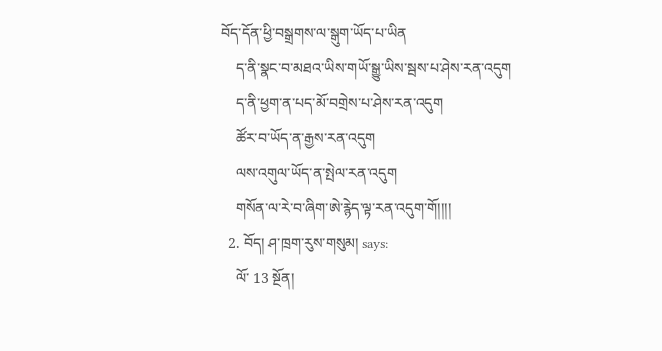བོད་དོན་ཕྱི་བསྒྲགས་ལ་སྒུག་ཡོད་པ་ཡིན
    ད་ནི་སྣང་བ་མཐའ་ཡིས་གཡོ་སྒྱུ་ཡིས་སྦས་པ་ཤེས་རན་འདུག
    ད་ནི་ཕྱག་ན་པད་མོ་བགྲེས་པ་ཤེས་རན་འདུག
    ཚོར་བ་ཡོད་ན་རྒྱས་རན་འདུག
    ལས་འགུལ་ཡོད་ན་སྤེལ་རན་འདུག
    གསོན་ལ་རེ་བ་ཞིག་ཨེ་རྙེད་ལྟ་རན་འདུག་གོ།།།།
  2. བོད། ཤ་ཁྲག་རུས་གསུམ། says:
    ལོ་ 13 སྔོན།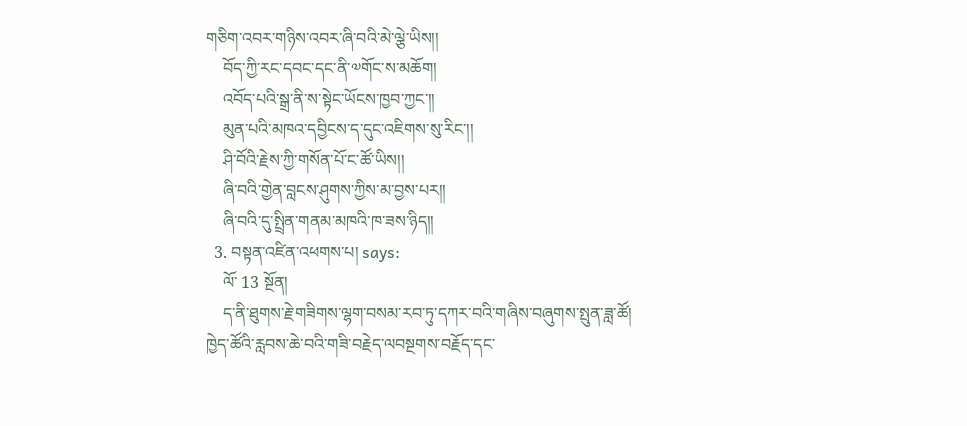གཅིག་འབར་གཉིས་འབར་ཞི་བའི་མེ་ལྕེ་ཡིས།།
    བོད་ཀྱི་རང་དབང་དང་ནི་༧གོང་ས་མཆོག།
    འབོད་པའི་སྒྲ་ནི་ས་སྟེང་ཡོངས་ཁྱབ་ཀྱང་།།
    མུན་པའི་མཁའ་དབྱིངས་ད་དུང་འཇིགས་སུ་རིང་།།
    ཤི་བོའི་རྗེས་ཀྱི་གསོན་པོ་ང་ཚོ་ཡིས།།
    ཞི་བའི་གྱེན་བླངས་ཤུགས་ཀྱིས་མ་བྱས་པར།།
    ཞི་བའི་དུ་སྤྲིན་གནམ་མཁའི་ཁ་ཟས་ཉིད།།
  3. བསྟན་འཛིན་འཕགས་པ། says:
    ལོ་ 13 སྔོན།
    ད་ནི་ཐུགས་རྗེ་གཟིགས་ལྷག་བསམ་རབ་ཏུ་དཀར་བའི་གཞིས་བཞུགས་སྤུན་ཟླ་ཚོ། ཁྱེད་ཚོའི་རླབས་ཆེ་བའི་གཟི་བརྗེད་ལབསྔགས་བརྗོད་དང་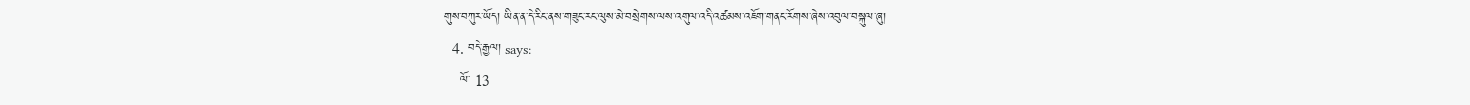གུས་བཀུར་ཡོད། ཡིན་ན་དེ་རིང་ནས་གཟུང་རང་ལུས་མེ་བསྲེགས་ལས་འགུལ་འདི་འཚམས་འཇོག་གནང་རོགས་ཞེས་འབུལ་བསྐུལ་ཞུ།
  4. བདེ་རྒྱལ། says:
    ལོ་ 13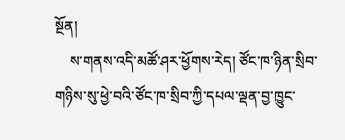སྔོན།
    ས་གནས་འདི་མཚོ་ཤར་ཕྱོགས་རེད། ཙོང་ཁ་ཉིན་སྲིབ་གཉིས་སུ་ཕྱེ་བའི་ཙོང་ཁ་སྲིབ་ཀྱི་དཔལ་ལྡན་བྱ་ཁྱུང་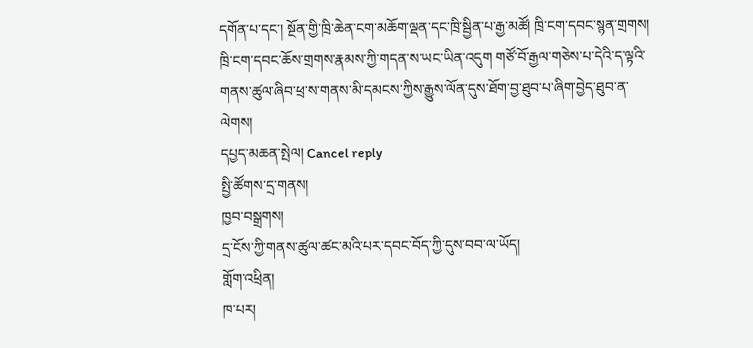དགོན་པ་དང་། སྔོན་གྱི་ཁྲི་ཆེན་ངག་མཆོག་ལྡན་དང་ཁྲི་སྦྱིན་པ་རྒྱ་མཚོ། ཁྲི་ངག་དབང་སྙན་གྲགས། ཁྲི་ངག་དབང་ཆོས་གྲགས་རྣམས་ཀྱི་གདན་ས་ཡང་ཡིན་འདུག གཙོ་བོ་རྒྱལ་གཅེས་པ་དེའི་ད་ལྟའི་གནས་ཚུལ་ཞིབ་ཕྲ་ས་གནས་མི་དམངས་ཀྱིས་རྒྱུས་ལོན་དུས་ཐོག་བྱ་ཐུབ་པ་ཞིག་བྱེད་ཐུབ་ན་ལེགས།
དཔྱད་མཆན་སྤེལ། Cancel reply
སྤྱི་ཚོགས་དྲ་གནས།
ཁྱབ་བསྒྲགས།
དྲ་ངོས་ཀྱི་གནས་ཚུལ་ཚང་མའི་པར་དབང་བོད་ཀྱི་དུས་བབ་ལ་ཡོད།
གློག་འཕྲིན།
ཁ་པར།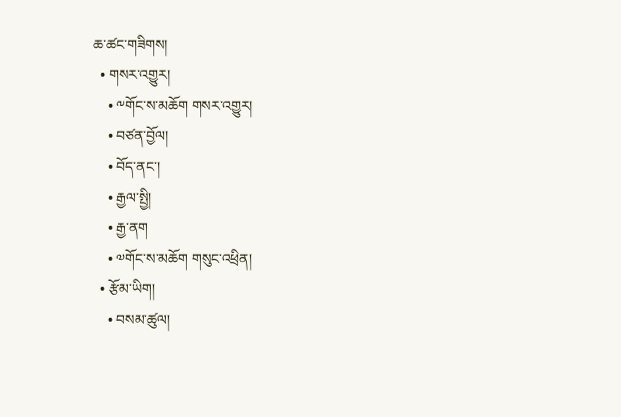ཆ་ཚང་གཟིགས།
  • གསར་འགྱུར།
    • ༸གོང་ས་མཆོག གསར་འགྱུར།
    • བཙན་བྱོལ།
    • བོད་ནང་།
    • རྒྱལ་སྤྱི།
    • རྒྱ་ནག
    • ༧གོང་ས་མཆོག གསུང་འཕྲིན།
  • རྩོམ་ཡིག།
    • བསམ་ཚུལ།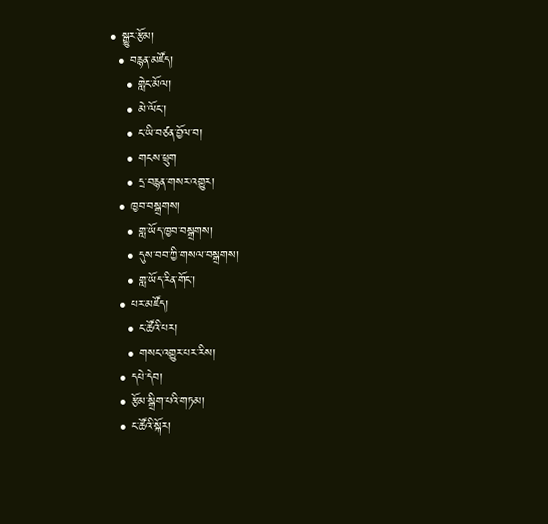• སྒྱུར་རྩོམ།
  • བརྙན་མཛོད།
    • གླེང་མོལ།
    • མེ་ལོང་།
    • ང་ཡི་བཙན་བྱོལ་བ།
    • གངས་ཕྲུག
    • དྲ་བརྙན་གསར་འགྱུར།
  • ཁྱབ་བསྒྲགས།
    • གླ་ཡོད་ཁྱབ་བསྒྲགས།
    • དུས་བབ་ཀྱི་གསལ་བསྒྲགས།
    • གླ་ཡོད་རིན་གོང་།
  • པར་མཛོད།
    • ང་ཚོའི་པར།
    • གསང་འགྱུར་པར་རིས།
  • དཔེ་དེབ།
  • རྩོམ་སྒྲིག་པའི་གཏམ།
  • ང་ཚོའི་སྐོར།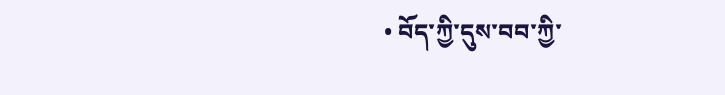• བོད་ཀྱི་དུས་བབ་ཀྱི་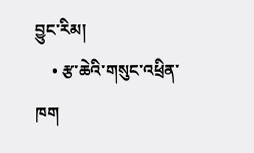བྱུང་རིམ།
    • རྩ་ཆེའི་གསུང་འཕྲིན་ཁག